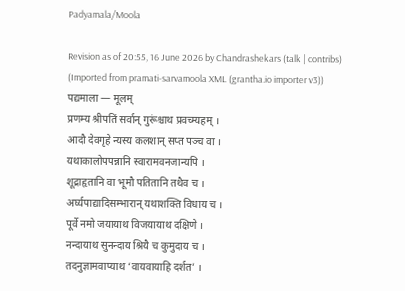Padyamala/Moola

Revision as of 20:55, 16 June 2026 by Chandrashekars (talk | contribs) (Imported from pramati-sarvamoola XML (grantha.io importer v3))
पद्यमाला — मूलम्
प्रणम्य श्रीपतिं सर्वान् गुरूंश्चाथ प्रवच्म्यहम् ।
आदौ देवगृहे न्यस्य कलशान् सप्त पञ्च वा ।
यथाकालोपपन्नानि स्वारामवनजान्यपि ।
शूद्राहृतानि वा भूमौ पतितानि तथैव च ।
अर्घ्यपाद्यादिसम्भारान् यथाशक्ति विधाय च ।
पूर्वे नमो जयायाथ विजयायाथ दक्षिणे ।
नन्दायाथ सुनन्दाय श्रियै च कुमुदाय च ।
तदनुज्ञामवाप्याथ ‘वायवायाहि दर्शत’ ।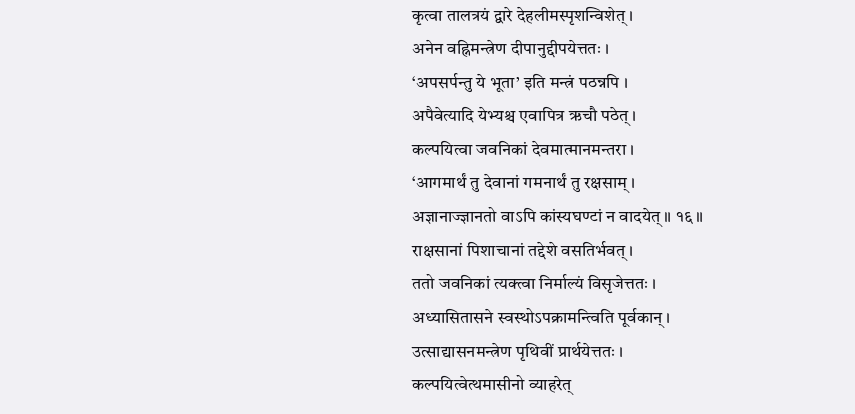कृत्वा तालत्रयं द्वारे देहलीमस्पृशन्विशेत् ।
अनेन वह्निमन्त्रेण दीपानुद्दीपयेत्ततः ।
‘अपसर्पन्तु ये भूता’ इति मन्त्रं पठन्नपि ।
अपैवेत्यादि येभ्यश्च एवापित्र ऋचौ पठेत् ।
कल्पयित्वा जवनिकां देवमात्मानमन्तरा ।
‘आगमार्थं तु देवानां गमनार्थं तु रक्षसाम् ।
अज्ञानाज्ज्ञानतो वाऽपि कांस्यघण्टां न वादयेत् ॥ १६ ॥
राक्षसानां पिशाचानां तद्देशे वसतिर्भवत् ।
ततो जवनिकां त्यक्त्वा निर्माल्यं विसृजेत्ततः ।
अध्यासितासने स्वस्थोऽपक्रामन्त्विति पूर्वकान् ।
उत्साद्यासनमन्त्रेण पृथिवीं प्रार्थयेत्ततः ।
कल्पयित्वेत्थमासीनो व्याहरेत्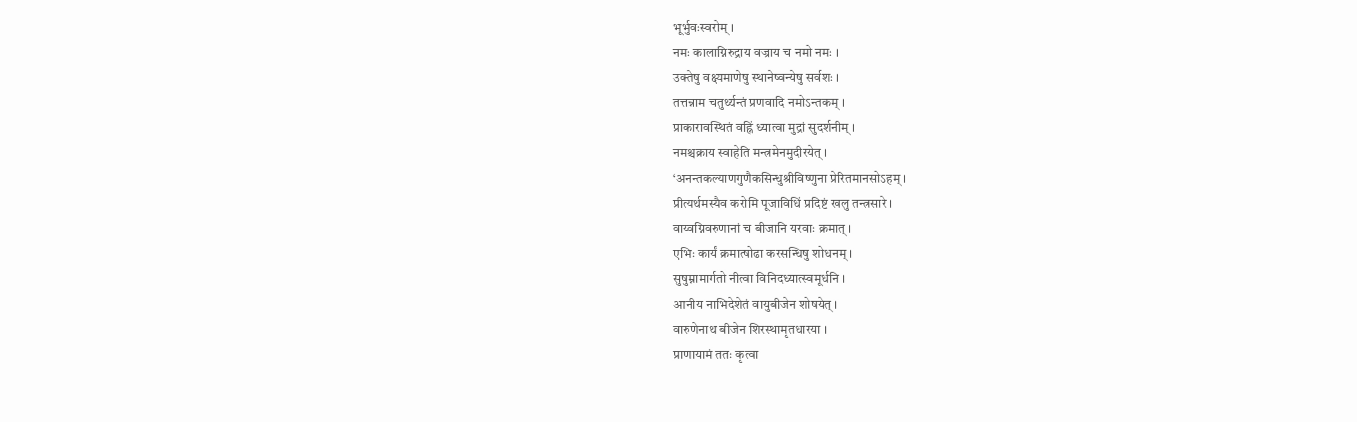भूर्भुवःस्वरोम् ।
नमः कालाग्निरुद्राय वज्राय च नमो नमः ।
उक्तेषु वक्ष्यमाणेषु स्थानेष्वन्येषु सर्वशः ।
तत्तन्नाम चतुर्थ्यन्तं प्रणवादि नमोऽन्तकम् ।
प्राकारावस्थितं वह्निं ध्यात्वा मुद्रां सुदर्शनीम् ।
नमश्चक्राय स्वाहेति मन्त्रमेनमुदीरयेत् ।
‘अनन्तकल्याणगुणैकसिन्धुश्रीविष्णुना प्रेरितमानसोऽहम् ।
प्रीत्यर्थमस्यैव करोमि पूजाविधिं प्रदिष्टं खलु तन्त्रसारे ।
वाय्वग्निवरुणानां च बीजानि यरवाः क्रमात् ।
एभिः कार्यं क्रमात्षोढा करसन्धिषु शोधनम् ।
सुषुम्नामार्गतो नीत्वा विनिदध्यात्स्वमूर्धनि ।
आनीय नाभिदेशेतं वायुबीजेन शोषयेत् ।
वारुणेनाथ बीजेन शिरस्थामृतधारया ।
प्राणायामं ततः कृत्वा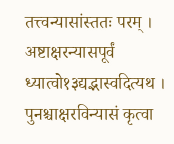तत्त्वन्यासांस्ततः परम् ।
अष्टाक्षरन्यासपूर्वं ध्यात्वो१३द्यद्भास्वदित्यथ ।
पुनश्चाक्षरविन्यासं कृत्वा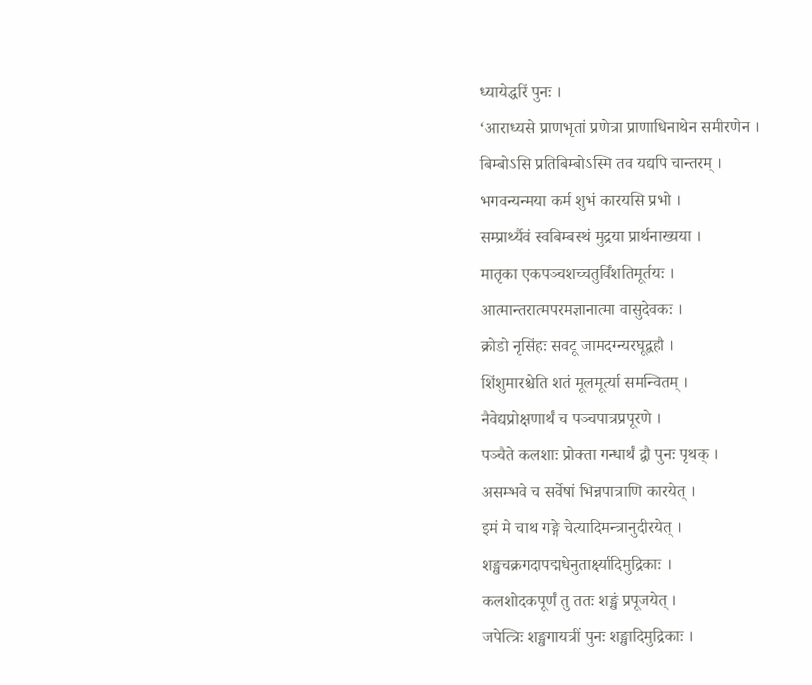ध्यायेद्धरिं पुनः ।
‘आराध्यसे प्राणभृतां प्रणेत्रा प्राणाधिनाथेन समीरणेन ।
बिम्बोऽसि प्रतिबिम्बोऽस्मि तव यद्यपि चान्तरम् ।
भगवन्यन्मया कर्म शुभं कारयसि प्रभो ।
सम्प्रार्थ्यैवं स्वबिम्बस्थं मुद्रया प्रार्थनाख्यया ।
मातृका एकपञ्चशच्चतुर्विंशतिमूर्तयः ।
आत्मान्तरात्मपरमज्ञानात्मा वासुदेवकः ।
क्रोडो नृसिंहः सवटू जामदग्न्यरघूद्वहौ ।
शिंशुमारश्चेति शतं मूलमूर्त्या समन्वितम् ।
नैवेद्यप्रोक्षणार्थं च पञ्चपात्रप्रपूरणे ।
पञ्चैते कलशाः प्रोक्ता गन्धार्थं द्वौ पुनः पृथक् ।
असम्भवे च सर्वेषां भिन्नपात्राणि कारयेत् ।
इमं मे चाथ गङ्गे चेत्यादिमन्त्रानुदीरयेत् ।
शङ्खचक्रगदापद्मधेनुतार्क्ष्यादिमुद्रिकाः ।
कलशोदकपूर्णं तु ततः शङ्खं प्रपूजयेत् ।
जपेत्त्रिः शङ्खगायत्रीं पुनः शङ्खादिमुद्रिकाः ।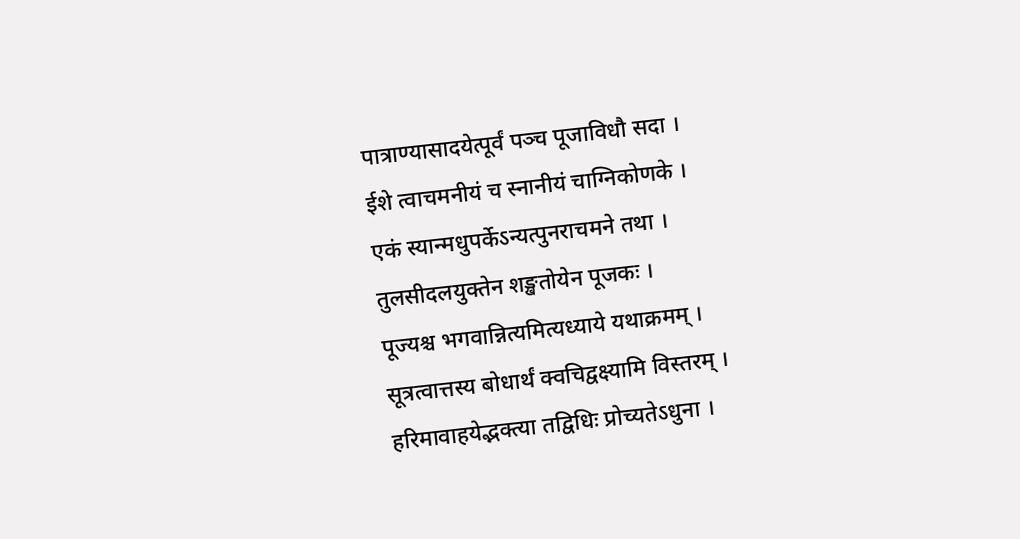पात्राण्यासादयेत्पूर्वं पञ्च पूजाविधौ सदा ।
ईशे त्वाचमनीयं च स्नानीयं चाग्निकोणके ।
एकं स्यान्मधुपर्केऽन्यत्पुनराचमने तथा ।
तुलसीदलयुक्तेन शङ्खतोयेन पूजकः ।
पूज्यश्च भगवान्नित्यमित्यध्याये यथाक्रमम् ।
सूत्रत्वात्तस्य बोधार्थं क्वचिद्वक्ष्यामि विस्तरम् ।
हरिमावाहयेद्भक्त्या तद्विधिः प्रोच्यतेऽधुना ।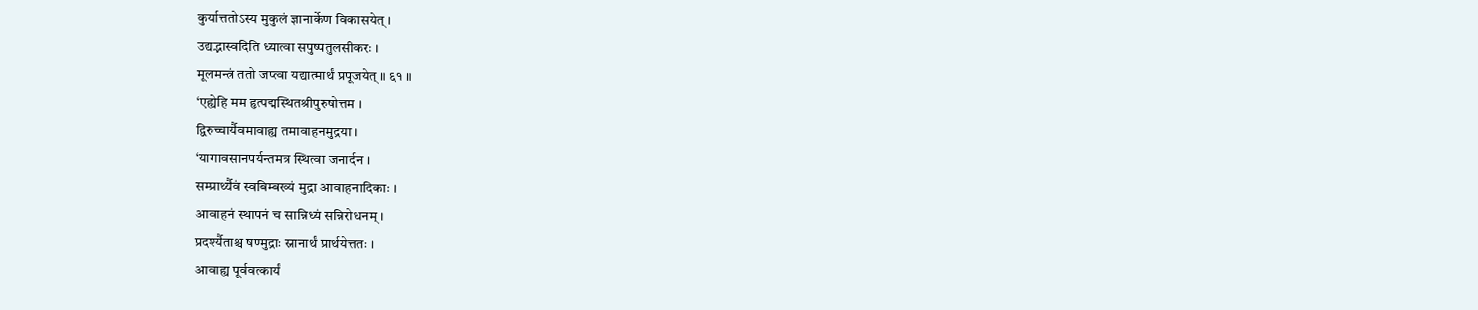कुर्यात्ततोऽस्य मुकुलं ज्ञानार्केण विकासयेत् ।
उद्यद्भास्वदिति ध्यात्वा सपुष्पतुलसीकरः ।
मूलमन्त्रं ततो जप्त्वा यद्यात्मार्थं प्रपूजयेत् ॥ ६१ ॥
‘एह्येहि मम हृत्पद्मस्थितश्रीपुरुषोत्तम ।
द्विरुच्चार्यैवमावाह्य तमावाहनमुद्रया ।
‘यागावसानपर्यन्तमत्र स्थित्वा जनार्दन ।
सम्प्रार्थ्यैवं स्वबिम्बख्यं मुद्रा आवाहनादिकाः ।
आवाहनं स्थापनं च सान्निध्यं सन्निरोधनम् ।
प्रदर्श्यैताश्च षण्मुद्राः स्नानार्थं प्रार्थयेत्ततः ।
आवाह्य पूर्ववत्कार्यं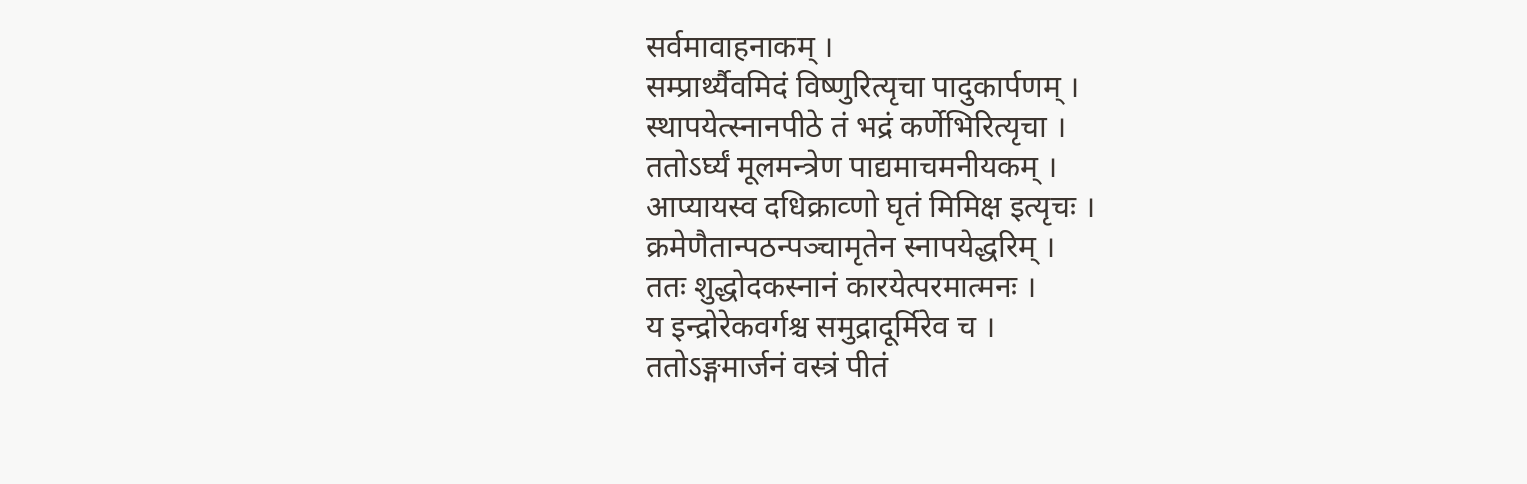सर्वमावाहनाकम् ।
सम्प्रार्थ्यैवमिदं विष्णुरित्यृचा पादुकार्पणम् ।
स्थापयेत्स्नानपीठे तं भद्रं कर्णेभिरित्यृचा ।
ततोऽर्घ्यं मूलमन्त्रेण पाद्यमाचमनीयकम् ।
आप्यायस्व दधिक्राव्णो घृतं मिमिक्ष इत्यृचः ।
क्रमेणैतान्पठन्पञ्चामृतेन स्नापयेद्धरिम् ।
ततः शुद्धोदकस्नानं कारयेत्परमात्मनः ।
य इन्द्रोरेकवर्गश्च समुद्रादूर्मिरेव च ।
ततोऽङ्गमार्जनं वस्त्रं पीतं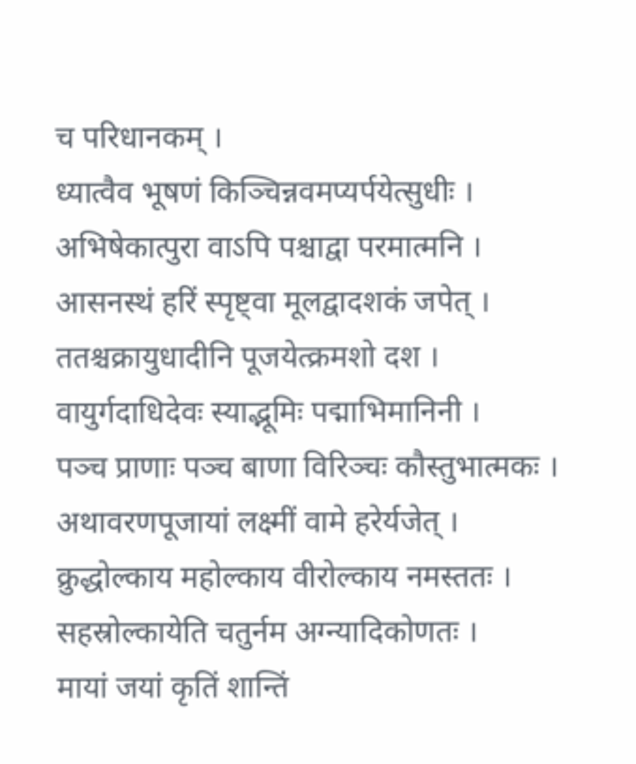च परिधानकम् ।
ध्यात्वैव भूषणं किञ्चिन्नवमप्यर्पयेत्सुधीः ।
अभिषेकात्पुरा वाऽपि पश्चाद्वा परमात्मनि ।
आसनस्थं हरिं स्पृष्ट्वा मूलद्वादशकं जपेत् ।
ततश्चक्रायुधादीनि पूजयेत्क्रमशो दश ।
वायुर्गदाधिदेवः स्याद्भूमिः पद्माभिमानिनी ।
पञ्च प्राणाः पञ्च बाणा विरिञ्चः कौस्तुभात्मकः ।
अथावरणपूजायां लक्ष्मीं वामे हरेर्यजेत् ।
क्रुद्धोल्काय महोल्काय वीरोल्काय नमस्ततः ।
सहस्रोल्कायेति चतुर्नम अग्न्यादिकोणतः ।
मायां जयां कृतिं शान्तिं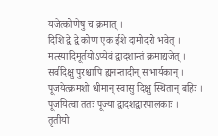यजेत्कोणेषु च क्रमात् ।
दिशि द्वे द्वे कोण एक ईशे दामोदरो भवेत् ।
मत्स्यादिमूर्तयोऽप्येवं द्वादशान्तं क्रमाद्यजेत् ।
सर्वदिक्षु पुरश्चापि ह्यनन्तादीन् सभार्यकान् ।
पूजयेत्क्रमशो धीमान् स्वासु दिक्षु स्थितान् बहिः ।
पूजयित्वा ततः पूज्या द्वादशद्वारपालकाः ।
तृतीयो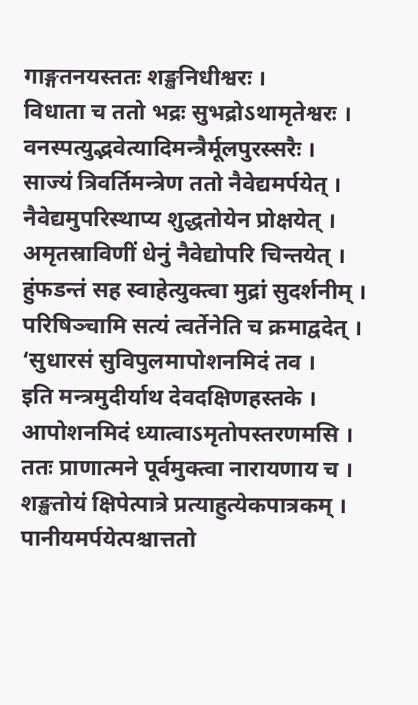गाङ्गतनयस्ततः शङ्खनिधीश्वरः ।
विधाता च ततो भद्रः सुभद्रोऽथामृतेश्वरः ।
वनस्पत्युद्भवेत्यादिमन्त्रैर्मूलपुरस्सरैः ।
साज्यं त्रिवर्तिमन्त्रेण ततो नैवेद्यमर्पयेत् ।
नैवेद्यमुपरिस्थाप्य शुद्धतोयेन प्रोक्षयेत् ।
अमृतस्राविणीं धेनुं नैवेद्योपरि चिन्तयेत् ।
हुंफडन्तं सह स्वाहेत्युक्त्वा मुद्रां सुदर्शनीम् ।
परिषिञ्चामि सत्यं त्वर्तेनेति च क्रमाद्वदेत् ।
‘सुधारसं सुविपुलमापोशनमिदं तव ।
इति मन्त्रमुदीर्याथ देवदक्षिणहस्तके ।
आपोशनमिदं ध्यात्वाऽमृतोपस्तरणमसि ।
ततः प्राणात्मने पूर्वमुक्त्वा नारायणाय च ।
शङ्खतोयं क्षिपेत्पात्रे प्रत्याहुत्येकपात्रकम् ।
पानीयमर्पयेत्पश्चात्ततो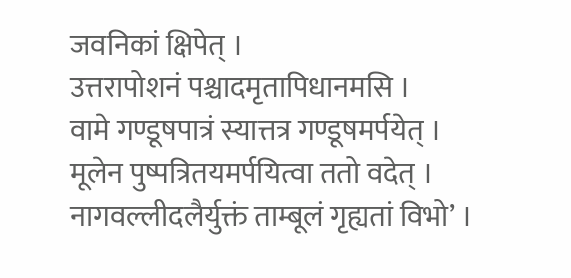जवनिकां क्षिपेत् ।
उत्तरापोशनं पश्चादमृतापिधानमसि ।
वामे गण्डूषपात्रं स्यात्तत्र गण्डूषमर्पयेत् ।
मूलेन पुष्पत्रितयमर्पयित्वा ततो वदेत् ।
नागवल्लीदलैर्युक्तं ताम्बूलं गृह्यतां विभो’ ।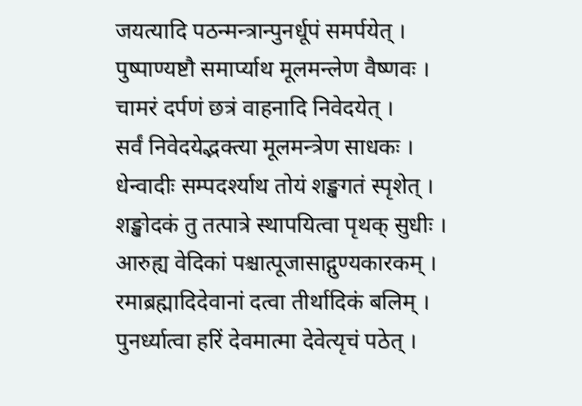जयत्यादि पठन्मन्त्रान्पुनर्धूपं समर्पयेत् ।
पुष्पाण्यष्टौ समार्प्याथ मूलमन्लेण वैष्णवः ।
चामरं दर्पणं छत्रं वाहनादि निवेदयेत् ।
सर्वं निवेदयेद्भक्त्या मूलमन्त्रेण साधकः ।
धेन्वादीः सम्पदर्श्याथ तोयं शङ्खगतं स्पृशेत् ।
शङ्खोदकं तु तत्पात्रे स्थापयित्वा पृथक् सुधीः ।
आरुह्य वेदिकां पश्चात्पूजासाद्गुण्यकारकम् ।
रमाब्रह्मादिदेवानां दत्वा तीर्थादिकं बलिम् ।
पुनर्ध्यात्वा हरिं देवमात्मा देवेत्यृचं पठेत् ।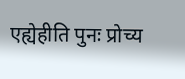एह्येहीति पुनः प्रोच्य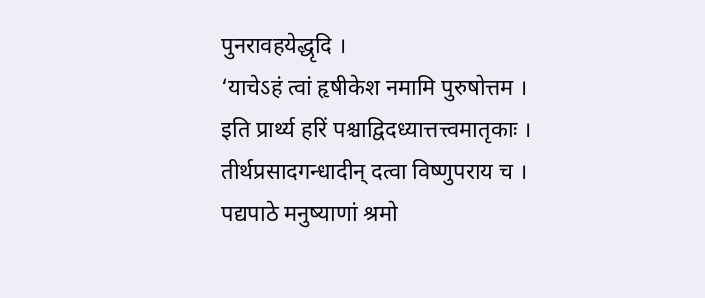पुनरावहयेद्धृदि ।
‘याचेऽहं त्वां हृषीकेश नमामि पुरुषोत्तम ।
इति प्रार्थ्य हरिं पश्चाद्विदध्यात्तत्त्वमातृकाः ।
तीर्थप्रसादगन्धादीन् दत्वा विष्णुपराय च ।
पद्यपाठे मनुष्याणां श्रमो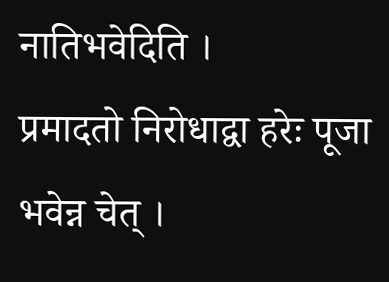नातिभवेदिति ।
प्रमादतो निरोधाद्वा हरेः पूजा भवेन्न चेत् ।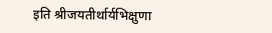इति श्रीजयतीर्थार्यभिक्षुणा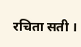रचिता सती ।